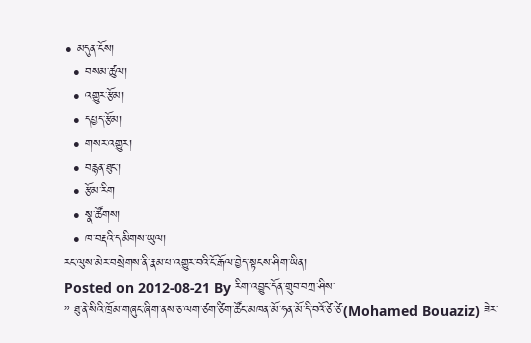• མདུན་ངོས།
  • བསམ་ཚུལ།
  • འགྱུར་རྩོམ།
  • དཔྱད་རྩོམ།
  • གསར་འགྱུར།
  • བརྙན་ཐུང་།
  • རྩོམ་རིག
  • སྣ་ཚོགས།
  • ཁ་བརྡའི་དམིགས་ཡུལ།
རང་ལུས་མེར་བསྲེགས་ནི་རྣམ་པ་འགྱུར་བའི་ངོ་རྒོལ་བྱེད་སྟངས་ཤིག་ཡིན།
Posted on 2012-08-21 By རིག་འབྱུང་དོན་གྲུབ་བཀྲ་ཤིས་
” ཐུ་ནེ་སིའི་ཁྲོམ་གཞུང་ཞིག་ནས་ཅ་ལག་ཙག་ཙིག་ཚོང་མཁན་མོ་ཧན་མོ་དི་བའོ་ཙེ་ཙེ་(Mohamed Bouaziz) ཟེར་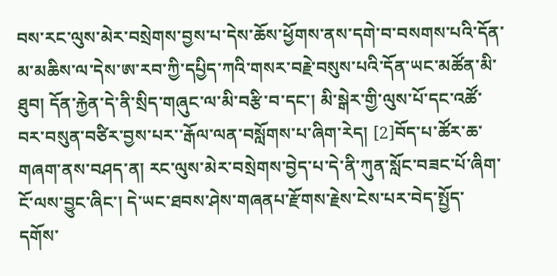བས་རང་ལུས་མེར་བསྲེགས་བྱས་པ་དེས་ཆོས་ཕྱོགས་ནས་དགེ་བ་བསགས་པའི་དོན་མ་མཆིས་ལ་དེས་ཨ་རབ་ཀྱི་དཔྱིད་ཀའི་གསར་བརྗེ་བསུས་པའི་དོན་ཡང་མཚོན་མི་ཐུབ། དོན་རྐྱེན་དེ་ནི་སྲིད་གཞུང་ལ་མི་བརྩི་བ་དང་། མི་སྒེར་གྱི་ལུས་པོ་དང་འཚོ་བར་བསུན་བཙིར་བྱས་པར་་རྒོལ་ལན་བསློགས་པ་ཞིག་རེད། [2]བོད་པ་ཚོར་ཆ་གཞག་ནས་བཤད་ན། རང་ལུས་མེར་བསྲེགས་བྱེད་པ་དེ་ནི་ཀུན་སློང་བཟང་པོ་ཞིག་ངོ་ལས་བྱུང་ཞིང་། དེ་ཡང་ཐབས་ཤེས་གཞནཔ་རྫོགས་རྗེས་ངེས་པར་བེད་སྤྱོད་དགོས་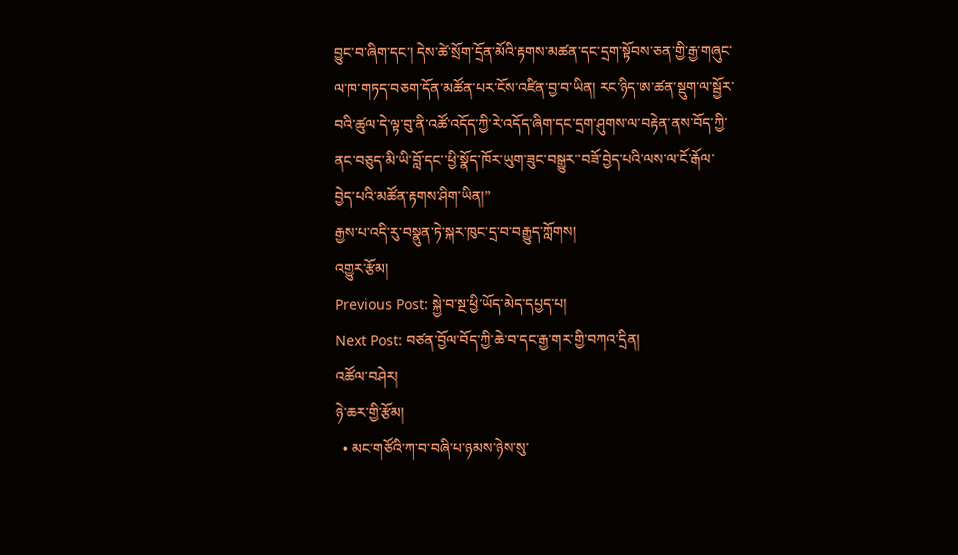བྱུང་བ་ཞིག་དང་། དེས་ཚེ་སྲོག་དྲོན་མོའི་རྟགས་མཚན་དང་དྲག་སྟོབས་ཅན་གྱི་རྒྱ་གཞུང་ལ་ཁ་གཏད་བཅག་དོན་མཚོན་པར་ངོས་འཛིན་བྱ་བ་ཡིན། རང་ཉིད་ཨ་ཚན་སྡུག་ལ་སྦྱོར་བའི་ཚུལ་དེ་ལྟ་བུ་ནི་འཚོ་འདོད་ཀྱི་རེ་འདོད་ཞིག་དང་དྲག་ཤུགས་ལ་བརྟེན་ནས་བོད་ཀྱི་ནང་བཅུད་མི་ཡི་བློ་དང་་ཕྱི་སྣོད་ཁོར་ཡུག་ཟུང་བསྒྱུར་་བཟོ་བྱེད་པའི་ལས་ལ་ངོ་རྒོལ་བྱེད་པའི་མཚོན་རྟགས་ཤིག་ཡིན།”
རྒྱས་པ་འདི་རུ་བསྣུན་ཏེ་སྐར་ཁུང་དྲ་བ་བརྒྱུད་ཀློགས།
འགྱུར་རྩོམ།
Previous Post: སྐྱེ་བ་སྔ་ཕྱི་ཡོད་མེད་དཔྱད་པ།
Next Post: བཙན་བྱོལ་བོད་ཀྱི་ཆེ་བ་དང་རྒྱ་གར་གྱི་བཀའ་དྲིན།
འཚོལ་བཤེར།
ཉེ་ཆར་གྱི་རྩོམ།
  • མང་གཙོའི་ཀ་བ་བཞི་པ་ཉམས་ཉེས་སུ་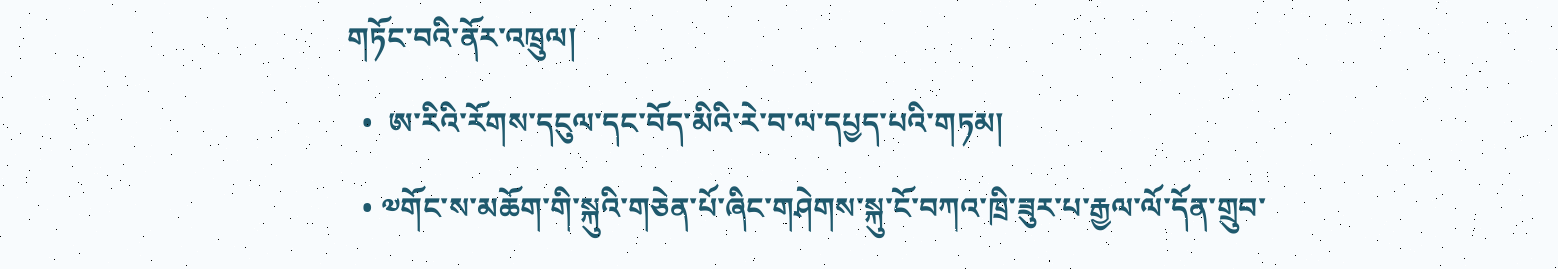གཏོང་བའི་ནོར་འཁྲུལ།
  •  ཨ་རིའི་རོགས་དངུལ་དང་བོད་མིའི་རེ་བ་ལ་དཔྱད་པའི་གཏམ།
  • ༧གོང་ས་མཆོག་གི་སྐུའི་གཅེན་པོ་ཞིང་གཤེགས་སྐུ་ངོ་བཀའ་ཁྲི་ཟུར་པ་རྒྱལ་ལོ་དོན་གྲུབ་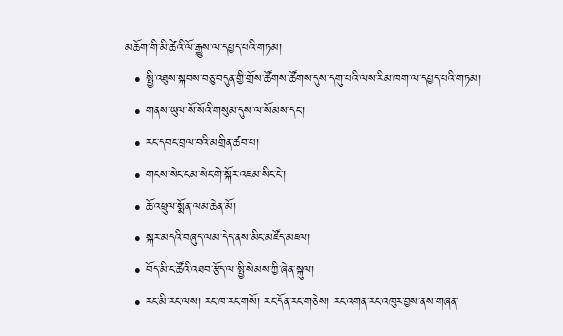མཆོག་གི་མི་ཚེའི་ལོ་རྒྱུས་ལ་དཔྱད་པའི་གཏམ།
  • སྤྱི་འཐུས་སྐབས་བཅུ་བདུན་གྱི་གྲོས་ཚོགས་ཚོགས་དུས་དགུ་པའི་ལས་རིམ་ཁག་ལ་དཔྱད་པའི་གཏམ།
  • གནས་ཡུལ་སོ་སོའི་གསུམ་དུས་ལ་སོམས་དང་།
  • རང་དབང་བྲལ་བའི་མགྲིན་ཚབ་པ།
  • གངས་སེང་ངམ་སེང་གེ་སྐོར་འཇམ་སིང་ངེ་།
  • ཆོ་འཕྲུལ་སྨོན་ལམ་ཆེན་མོ།
  • སྐར་མདའི་བཞུད་ལམ་དེད་ནས་མིང་མཛོད་མཇལ།
  • བོད་མི་ང་ཚོའི་འཐབ་རྩོད་ལ་སྤྱི་སེམས་ཀྱི་ཞེན་སྐུལ།
  • རང་མི་རང་ལས། རང་ཁ་རང་གསོ། རང་དོན་རང་གཅེས། རང་འགན་རང་འཁུར་བྱས་ནས་གཞན་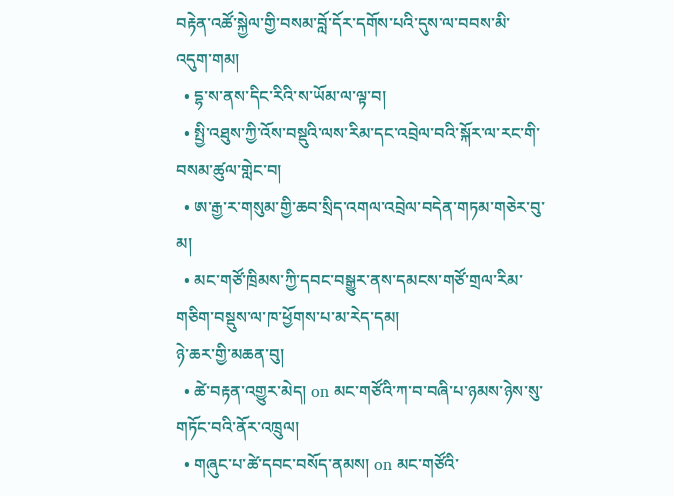བརྟེན་འཚོ་སྐྱེལ་གྱི་བསམ་བློ་དོར་དགོས་པའི་དུས་ལ་བབས་མི་འདུག་གམ།
  • དྷ་ས་ནས་དིང་རིའི་ས་ཡོམ་ལ་ལྟ་བ།
  • སྤྱི་འཐུས་ཀྱི་འོས་བསྡུའི་ལས་རིམ་དང་འབྲེལ་བའི་སྐོར་ལ་རང་གི་བསམ་ཚུལ་གླེང་བ།
  • ཨ་རྒྱ་ར་གསུམ་གྱི་ཆབ་སྲིད་འགལ་འབྲེལ་བདེན་གཏམ་གཅེར་བུ་མ།
  • མང་གཙོ་ཁྲིམས་ཀྱི་དབང་བསྒྱུར་ནས་དམངས་གཙོ་གྲལ་རིམ་གཅིག་བསྡུས་ལ་ཁ་ཕྱོགས་པ་མ་རེད་དམ།
ཉེ་ཆར་གྱི་མཆན་བུ།
  • ཚེ་བརྟན་འགྱུར་མེད། on མང་གཙོའི་ཀ་བ་བཞི་པ་ཉམས་ཉེས་སུ་གཏོང་བའི་ནོར་འཁྲུལ།
  • གཞུང་པ་ཚེ་དབང་བསོད་ནམས། on མང་གཙོའི་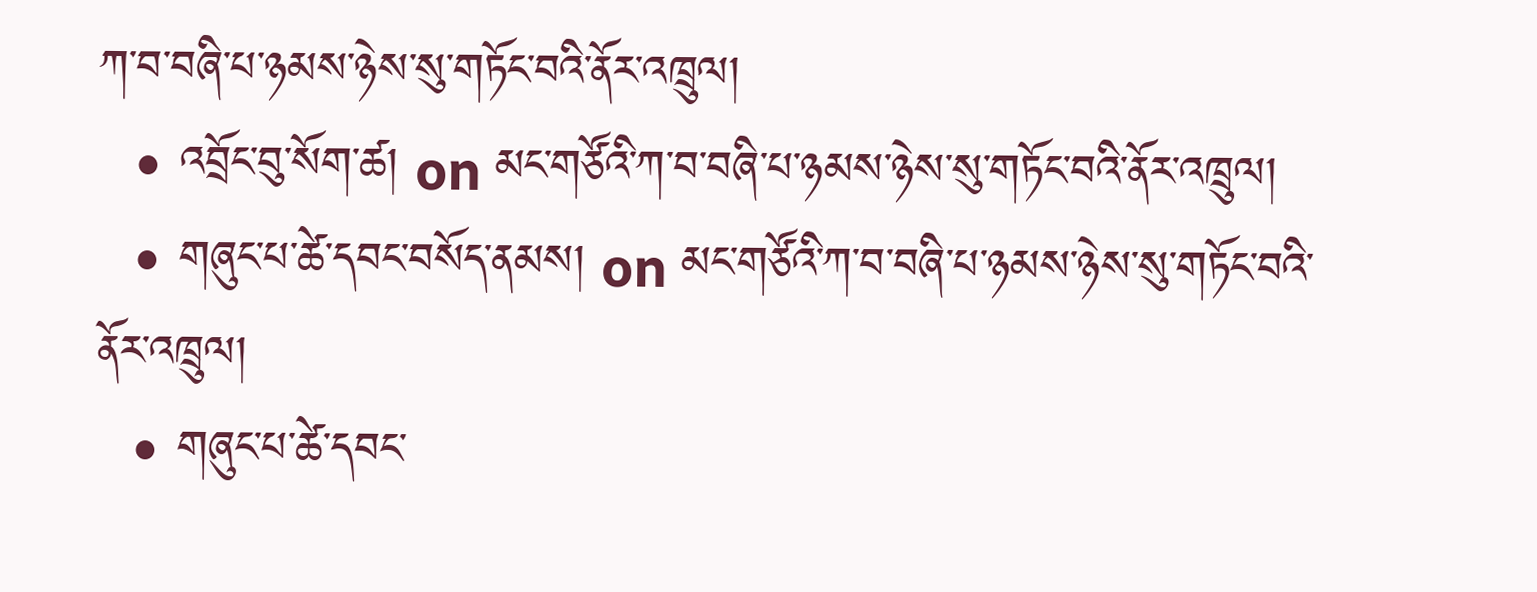ཀ་བ་བཞི་པ་ཉམས་ཉེས་སུ་གཏོང་བའི་ནོར་འཁྲུལ།
  • འབྲོང་བུ་སོག་ཚ། on མང་གཙོའི་ཀ་བ་བཞི་པ་ཉམས་ཉེས་སུ་གཏོང་བའི་ནོར་འཁྲུལ།
  • གཞུང་པ་ཚེ་དབང་བསོད་ནམས། on མང་གཙོའི་ཀ་བ་བཞི་པ་ཉམས་ཉེས་སུ་གཏོང་བའི་ནོར་འཁྲུལ།
  • གཞུང་པ་ཚེ་དབང་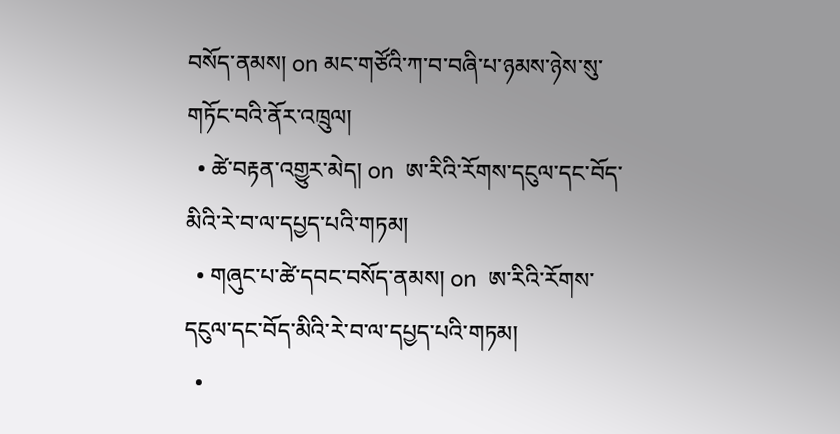བསོད་ནམས། on མང་གཙོའི་ཀ་བ་བཞི་པ་ཉམས་ཉེས་སུ་གཏོང་བའི་ནོར་འཁྲུལ།
  • ཚེ་བརྟན་འགྱུར་མེད། on  ཨ་རིའི་རོགས་དངུལ་དང་བོད་མིའི་རེ་བ་ལ་དཔྱད་པའི་གཏམ།
  • གཞུང་པ་ཚེ་དབང་བསོད་ནམས། on  ཨ་རིའི་རོགས་དངུལ་དང་བོད་མིའི་རེ་བ་ལ་དཔྱད་པའི་གཏམ།
  •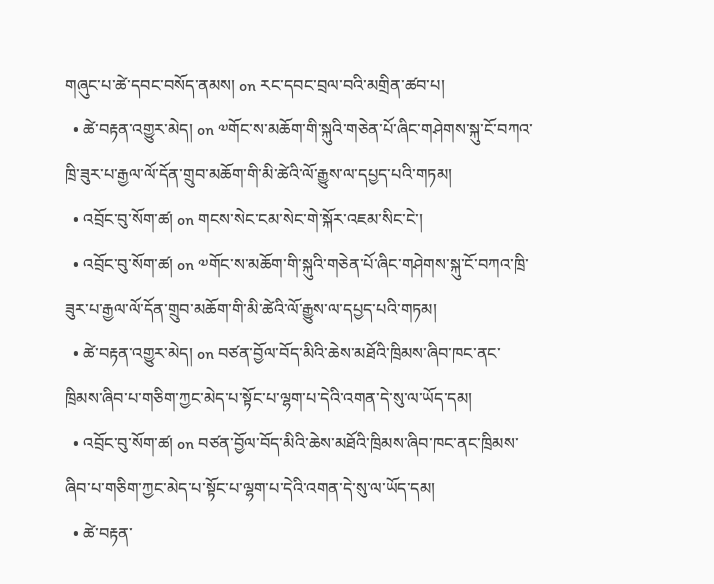གཞུང་པ་ཚེ་དབང་བསོད་ནམས། on རང་དབང་བྲལ་བའི་མགྲིན་ཚབ་པ།
  • ཚེ་བརྟན་འགྱུར་མེད། on ༧གོང་ས་མཆོག་གི་སྐུའི་གཅེན་པོ་ཞིང་གཤེགས་སྐུ་ངོ་བཀའ་ཁྲི་ཟུར་པ་རྒྱལ་ལོ་དོན་གྲུབ་མཆོག་གི་མི་ཚེའི་ལོ་རྒྱུས་ལ་དཔྱད་པའི་གཏམ།
  • འབྲོང་བུ་སོག་ཚ། on གངས་སེང་ངམ་སེང་གེ་སྐོར་འཇམ་སིང་ངེ་།
  • འབྲོང་བུ་སོག་ཚ། on ༧གོང་ས་མཆོག་གི་སྐུའི་གཅེན་པོ་ཞིང་གཤེགས་སྐུ་ངོ་བཀའ་ཁྲི་ཟུར་པ་རྒྱལ་ལོ་དོན་གྲུབ་མཆོག་གི་མི་ཚེའི་ལོ་རྒྱུས་ལ་དཔྱད་པའི་གཏམ།
  • ཚེ་བརྟན་འགྱུར་མེད། on བཙན་བྱོལ་བོད་མིའི་ཆེས་མཐོའི་ཁྲིམས་ཞིབ་ཁང་ནང་ཁྲིམས་ཞིབ་པ་གཅིག་ཀྱང་མེད་པ་སྟོང་པ་ལྷག་པ་དེའི་འགན་དེ་སུ་ལ་ཡོད་དམ།
  • འབྲོང་བུ་སོག་ཚ། on བཙན་བྱོལ་བོད་མིའི་ཆེས་མཐོའི་ཁྲིམས་ཞིབ་ཁང་ནང་ཁྲིམས་ཞིབ་པ་གཅིག་ཀྱང་མེད་པ་སྟོང་པ་ལྷག་པ་དེའི་འགན་དེ་སུ་ལ་ཡོད་དམ།
  • ཚེ་བརྟན་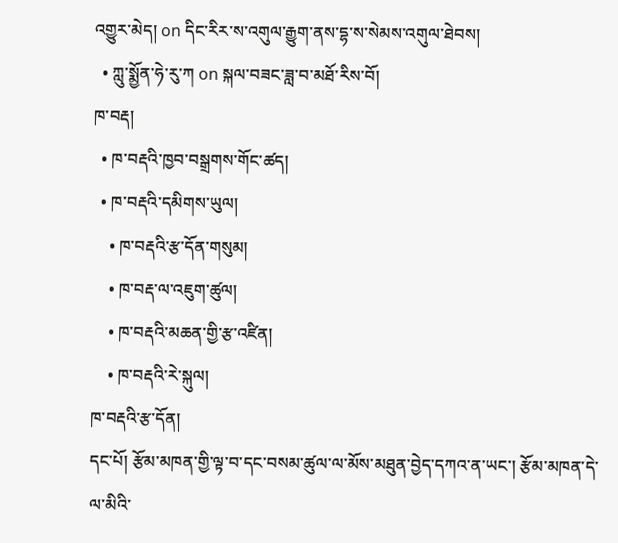འགྱུར་མེད། on དིང་རིར་ས་འགུལ་རྒྱུག་ནས་དྷ་ས་སེམས་འགུལ་ཐེབས།
  • ཀླུ་སྨྱོན་ཧེ་རུ་ཀ on སྐལ་བཟང་ཟླ་བ་མཐོ་རིས་བོ།
ཁ་བརྡ།
  • ཁ་བརྡའི་ཁྱབ་བསྒྲགས་གོང་ཚད།
  • ཁ་བརྡའི་དམིགས་ཡུལ།
    • ཁ་བརྡའི་རྩ་དོན་གསུམ།
    • ཁ་བརྡ་ལ་འཇུག་ཚུལ།
    • ཁ་བརྡའི་མཆན་གྱི་རྩ་འཛིན།
    • ཁ་བརྡའི་རེ་སྐུལ།
ཁ་བརྡའི་རྩ་དོན།
དང་པོ། རྩོམ་མཁན་གྱི་ལྟ་བ་དང་བསམ་ཚུལ་ལ་མོས་མཐུན་བྱེད་དཀའ་ན་ཡང་། རྩོམ་མཁན་དེ་ལ་མིའི་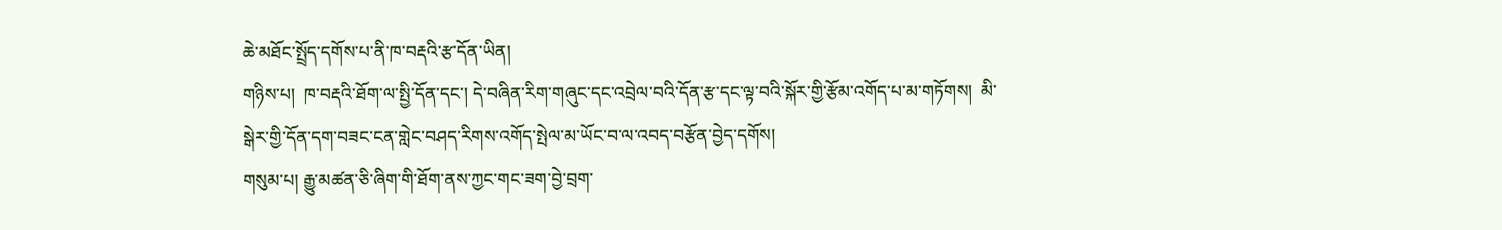ཆེ་མཐོང་སྤྲོད་དགོས་པ་ནི་ཁ་བརྡའི་རྩ་དོན་ཡིན།
གཉིས་པ།  ཁ་བརྡའི་ཐོག་ལ་སྤྱི་དོན་དང་། དེ་བཞིན་རིག་གཞུང་དང་འབྲེལ་བའི་དོན་རྩ་དང་ལྟ་བའི་སྐོར་གྱི་རྩོམ་འགོད་པ་མ་གཏོགས།  མི་སྒེར་གྱི་དོན་དག་བཟང་ངན་གླེང་བཤད་རིགས་འགོད་སྤེལ་མ་ཡོང་བ་ལ་འབད་བརྩོན་བྱེད་དགོས།
གསུམ་པ། རྒྱུ་མཚན་ཅི་ཞིག་གི་ཐོག་ནས་ཀྱང་གང་ཟག་བྱེ་བྲག་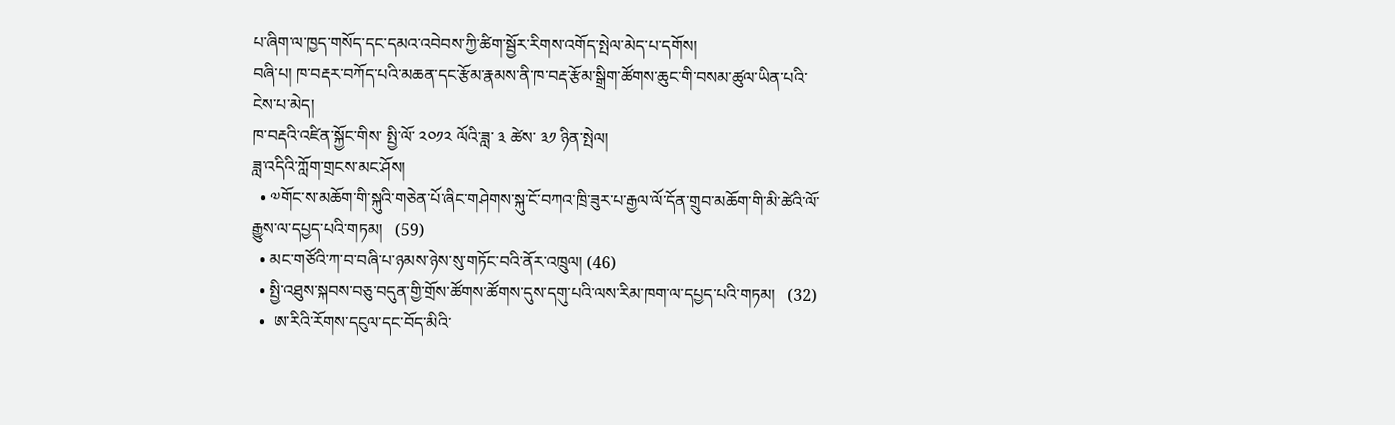པ་ཞིག་ལ་ཁྱད་གསོད་དང་དམའ་འབེབས་ཀྱི་ཚིག་སྦྱོར་རིགས་འགོད་སྤེལ་མེད་པ་དགོས།
བཞི་པ། ཁ་བརྡར་བཀོད་པའི་མཆན་དང་རྩོམ་རྣམས་ནི་ཁ་བརྡ་རྩོམ་སྒྲིག་ཚོགས་ཆུང་གི་བསམ་ཚུལ་ཡིན་པའི་ངེས་པ་མེད།
ཁ་བརྡའི་འཛིན་སྐྱོང་གིས་ སྤྱི་ལོ་ ༢༠༡༢ ལོའི་ཟླ་ ༣ ཚེས་ ༣༡ ཉིན་སྤེལ།
ཟླ་འདིའི་ཀློག་གྲངས་མང་ཤོས།
  • ༧གོང་ས་མཆོག་གི་སྐུའི་གཅེན་པོ་ཞིང་གཤེགས་སྐུ་ངོ་བཀའ་ཁྲི་ཟུར་པ་རྒྱལ་ལོ་དོན་གྲུབ་མཆོག་གི་མི་ཚེའི་ལོ་རྒྱུས་ལ་དཔྱད་པའི་གཏམ།   (59)
  • མང་གཙོའི་ཀ་བ་བཞི་པ་ཉམས་ཉེས་སུ་གཏོང་བའི་ནོར་འཁྲུལ། (46)
  • སྤྱི་འཐུས་སྐབས་བཅུ་བདུན་གྱི་གྲོས་ཚོགས་ཚོགས་དུས་དགུ་པའི་ལས་རིམ་ཁག་ལ་དཔྱད་པའི་གཏམ།   (32)
  •  ཨ་རིའི་རོགས་དངུལ་དང་བོད་མིའི་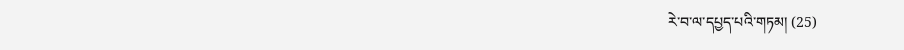རེ་བ་ལ་དཔྱད་པའི་གཏམ། (25)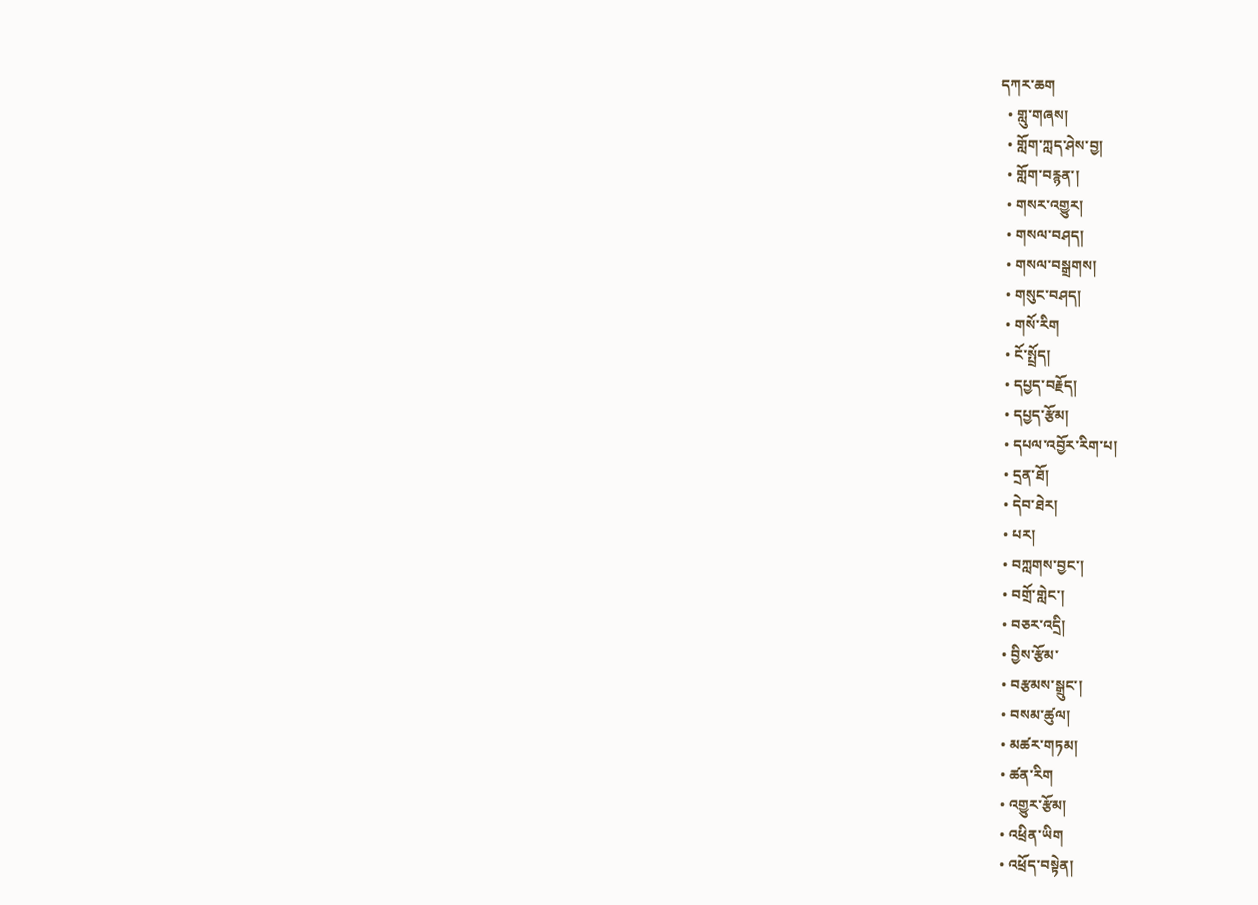དཀར་ཆག
  • གླུ་གཞས།
  • གློག་ཀླད་ཤེས་བྱ།
  • གློག་བརྙན་།
  • གསར་འགྱུར།
  • གསལ་བཤད།
  • གསལ་བསྒྲགས།
  • གསུང་བཤད།
  • གསོ་རིག
  • ངོ་སྤྲོད།
  • དཔྱད་བརྗོད།
  • དཔྱད་རྩོམ།
  • དཔལ་འབྱོར་རིག་པ།
  • དྲན་ཐོ།
  • དེབ་ཐེར།
  • པར།
  • བཀླགས་བྱང་།
  • བགྲོ་གླེང་།
  • བཅར་འདྲི།
  • བྱིས་རྩོམ་
  • བརྩམས་སྒྲུང་།
  • བསམ་ཚུལ།
  • མཚར་གཏམ།
  • ཚན་རིག
  • འགྱུར་རྩོམ།
  • འཕྲིན་ཡིག
  • འཕྲོད་བསྟེན།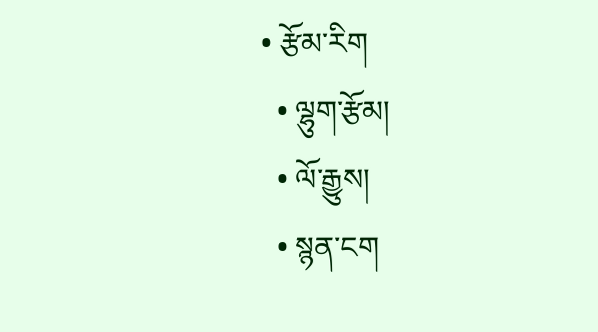• རྩོམ་རིག
  • ལྷུག་རྩོམ།
  • ལོ་རྒྱུས།
  • སྙན་ངག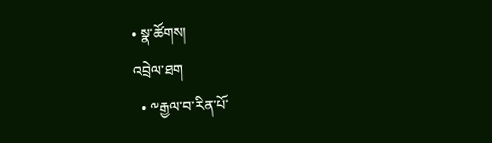• སྣ་ཚོགས།
འབྲེལ་ཐག
  • ༸རྒྱལ་བ་རིན་པོ་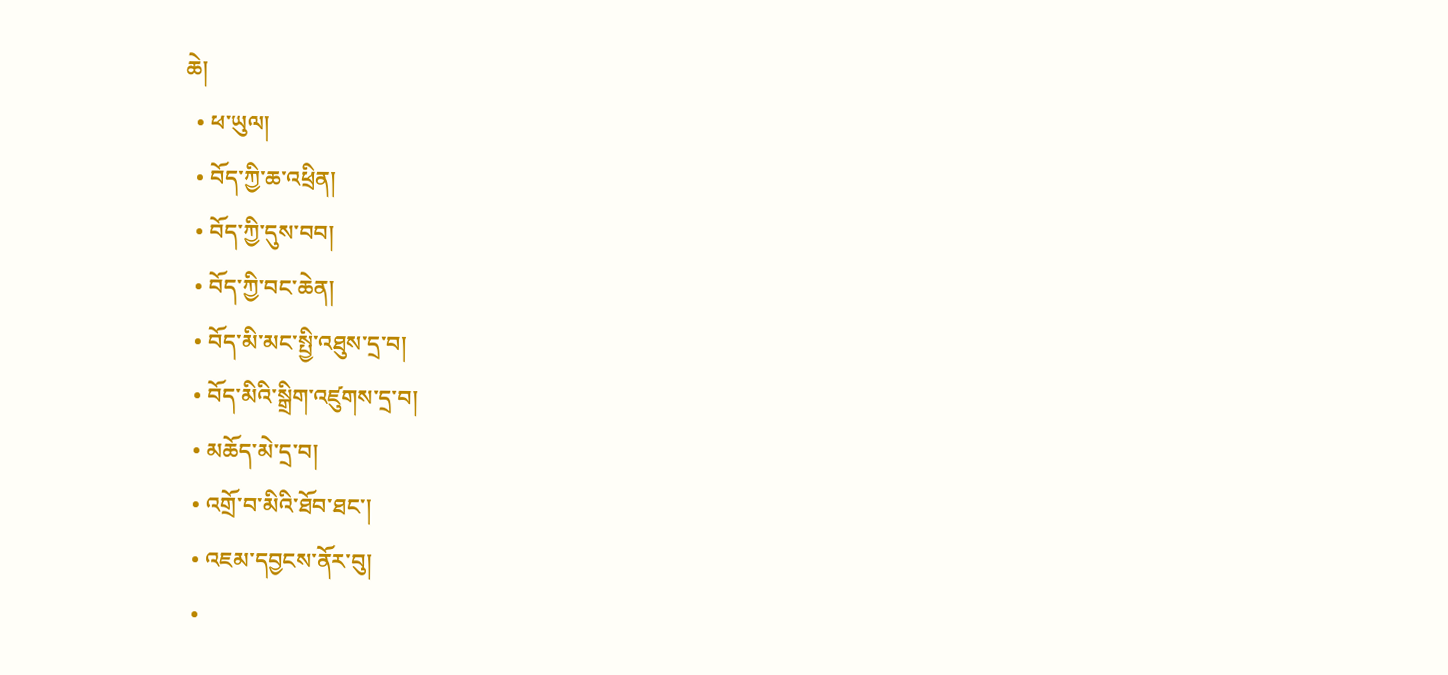ཆེ།
  • ཕ་ཡུལ།
  • བོད་ཀྱི་ཆ་འཕྲིན།
  • བོད་ཀྱི་དུས་བབ།
  • བོད་ཀྱི་བང་ཆེན།
  • བོད་མི་མང་སྤྱི་འཐུས་དྲ་བ།
  • བོད་མིའི་སྒྲིག་འཛུགས་དྲ་བ།
  • མཆོད་མེ་དྲ་བ།
  • འགྲོ་བ་མིའི་ཐོབ་ཐང་།
  • འཇམ་དབྱངས་ནོར་བུ།
  •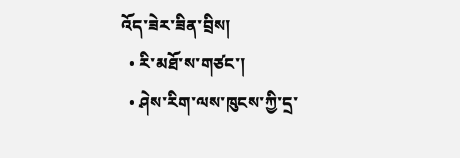འོད་ཟེར་ཟིན་བྲིས།
  • རི་མཐོ་ས་གཙང་།
  • ཤེས་རིག་ལས་ཁུངས་ཀྱི་དྲ་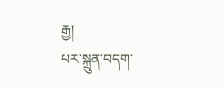རྒྱ།
པར་སྐྲུན་བདག་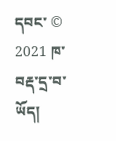དབང་ © 2021 ཁ་བརྡ་དྲ་བ་ཡོད།